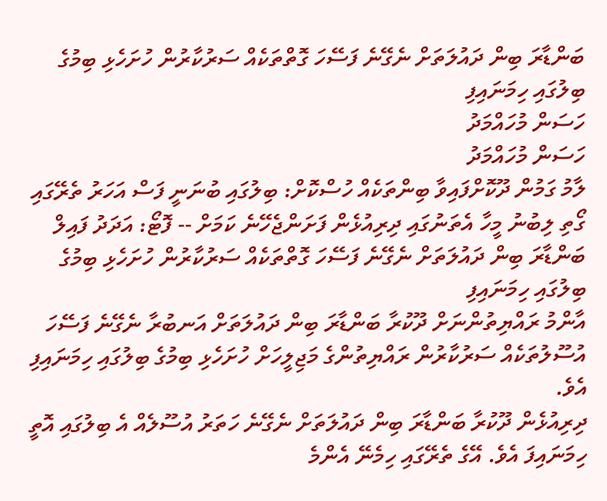ބަންޑާރަ ބިން ދައުލަތަށް ނެގޭނެ ފަސޭހަ ގޮތްތަކެއް ސަރުކާރުން ހުށަހެޅި ބިމުގެ ބިލުގައި ހިމަނައިފި
ހަސަން މުހައްމަދު
ހަސަން މުހައްމަދު
ލާމު ގަމުން ދޫކޮށްފައިވާ ބިންތަކެއް ހުސްކޮށް: ބިލުގައި ބުނަނީ ފަސް އަހަރު ތެރޭގައި ގޯތި ލިބުނު މީހާ އެތަނުގައި ދިރިއުޅެން ފަށަންޖެހޭނެ ކަމަށް -- ފޮޓޯ: އަދަދު ފައިލް
ބަންޑާރަ ބިން ދައުލަތަށް ނެގޭނެ ފަސޭހަ ގޮތްތަކެއް ސަރުކާރުން ހުށަހެޅި ބިމުގެ ބިލުގައި ހިމަނައިފި
އާންމު ރައްޔިތުންނަށް ދޫކުރާ ބަންޑާރަ ބިން ދައުލަތަށް އަނބުރާ ނެގޭނެ ފަސޭހަ އުސޫލުތަކެއް ސަރުކާރުން ރައްޔިތުންގެ މަޖިލީހަށް ހުށަހެޅި ބިމުގެ ބިލުގައި ހިމަނައިފި އެވެ.
ދިރިއުޅެން ދޫކުރާ ބަންޑާރަ ބިން ދައުލަތަށް ނެގޭނެ ހަތަރު އުސޫލެއް އެ ބިލުގައި އޮތީ ހިމަނައިފަ އެވެ. އޭގެ ތެރޭގައި ހިމެނޭ އެންމެ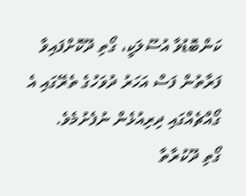ކަންބޮޑުވާ އުސޫލަކީ، ގޯތި ދޫކޮށްފައިވާ ފަރާތުން ފަސް އަހަރު ދުވަހުގެ ތެރޭގައި އެ ގޯއްޗެއްގައި ދިރިއުޅެން ނުފެށުމެވެ.
ގޯތި ދޫކުރާތާ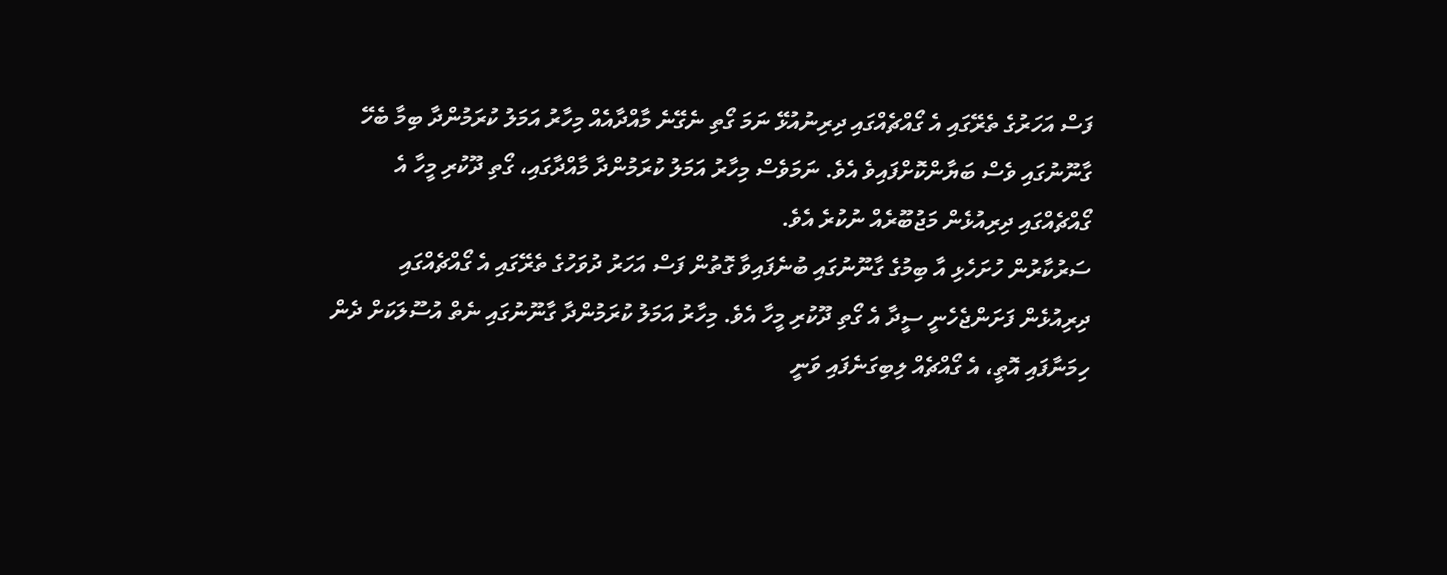ފަސް އަހަރުގެ ތެރޭގައި އެ ގޯއްޗެއްގައި ދިރިނުއުޅޭ ނަމަ ގޯތި ނެގޭނެ މާއްދާއެއް މިހާރު އަމަލު ކުރަމުންދާ ބިމާ ބެހޭ ގާނޫނުގައި ވެސް ބަޔާންކޮށްފައިވެ އެވެ. ނަމަވެސް މިހާރު އަމަލު ކުރަމުންދާ މާއްދާގައި، ގޯތި ދޫކުރި މީހާ އެ ގޯއްޗެއްގައި ދިރިއުޅެން މަޖުބޫރެއް ނުކުރެ އެވެ.
ސަރުކާރުން ހުށަހެޅި އާ ބިމުގެ ގާނޫނުގައި ބުނެފައިވާ ގޮތުން ފަސް އަހަރު ދުވަހުގެ ތެރޭގައި އެ ގޯއްޗެއްގައި ދިރިއުޅެން ފަށަންޖެހެނީ ސީދާ އެ ގޯތި ދޫކުރި މީހާ އެވެ. މިހާރު އަމަލު ކުރަމުންދާ ގާނޫނުގައި ނެތް އުސޫލަކަށް ދެން ހިމަނާފައި އޮތީ، އެ ގޯއްޗެއް ލިބިގަނެފައި ވަނީ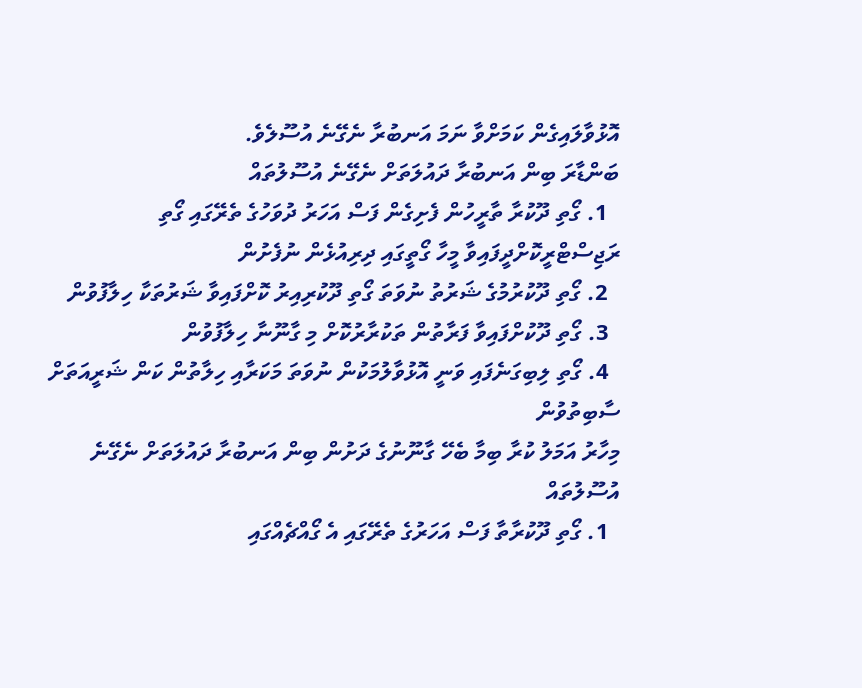އޮޅުވާލައިގެން ކަމަށްވާ ނަމަ އަނބުރާ ނެގޭނެ އުސޫލެވެ.
ބަންޑާރަ ބިން އަނބުރާ ދައުލަތަށް ނެގޭނެ އުސޫލުތައް
  1. ގޯތި ދޫކުރާ ތާރީހުން ފެށިގެން ފަސް އަހަރު ދުވަހުގެ ތެރޭގައި ގޯތި ރަޖިސްޓްރީކޮށްދީފައިވާ މީހާ ގޯތީގައި ދިރިއުޅެން ނުފެށުން
  2. ގޯތި ދޫކުރުމުގެ ޝަރުތު ނުވަތަ ގޯތި ދޫކުރިއިރު ކޮށްފައިވާ ޝަރުތަކާ ހިލާފުވުން
  3. ގޯތި ދޫކުށްފައިވާ ފަރާތުން ތަކުރާރުކޮށް މި ގާނޫނާ ހިލާފުވުން
  4. ގޯތި ލިބިގަނެފައި ވަނީ އޮޅުވާލުމަކުން ނުވަތަ މަކަރާއި ހިލާތުން ކަން ޝަރީއަތަށް ސާބިތުވުން
މިހާރު އަމަލު ކުރާ ބިމާ ބެހޭ ގާނޫނުގެ ދަށުން ބިން އަނބުރާ ދައުލަތަށް ނެގޭނެ އުސޫލުތައް
  1. ގޯތި ދޫކުރާތާ ފަސް އަހަރުގެ ތެރޭގައި އެ ގޯއްޗެއްގައި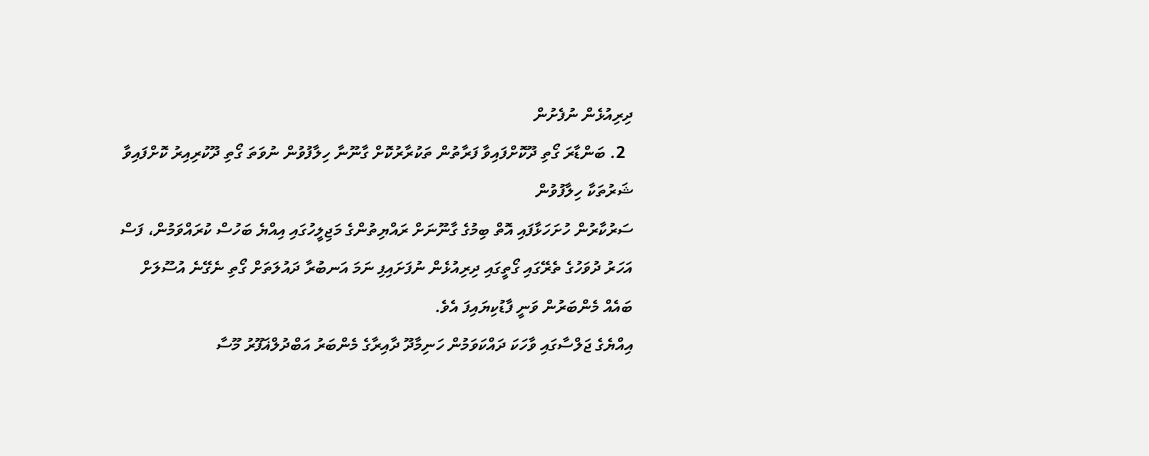ދިރިއުޅެން ނުފެށުން
  2. ބަންޑާރަ ގޯތި ދޫކޮށްފައިވާ ފަރާތުން ތަކުރާރުކޮށް ގާނޫނާ ހިލާފުވުން ނުވަތަ ގޯތި ދޫކުރިއިރު ކޮށްފައިވާ ޝަރުތަކާ ހިލާފުވުން
ސަރުކާރުން ހުށަހަޅާފައި އޮތް ބިމުގެ ގާނޫނަށް ރައްޔިތުންގެ މަޖިލީހުގައި އިއްޔެ ބަހުސް ކުރައްވަމުން، ފަސް އަހަރު ދުވަހުގެ ތެރޭގައި ގޯތީގައި ދިރިއުޅެން ނުފަށައިފި ނަމަ އަނބުރާ ދައުލަތަށް ގޯތި ނެގޭނެ އުސޫލަށް ބައެއް މެންބަރުން ވަނީ ފާޑުކިޔައިފަ އެވެ.
އިއްޔެގެ ޖަލްސާގައި ވާހަކަ ދައްކަވަމުން ހަނިމާދޫ ދާއިރާގެ މެންބަރު އަބްދުލްޣަފޫރު މޫސާ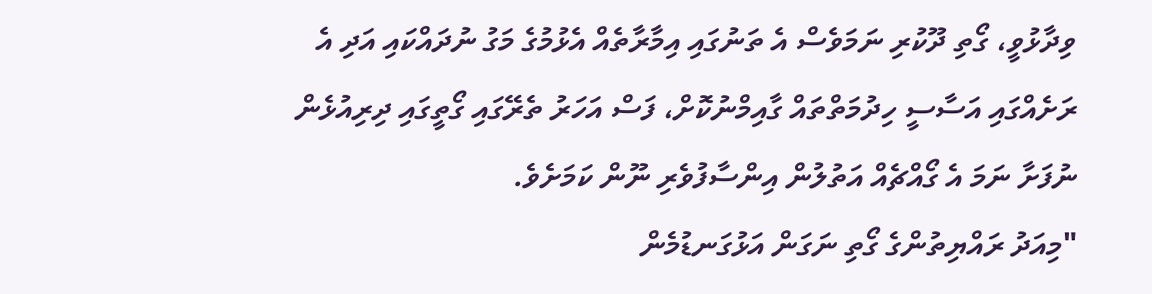ވިދާޅުވީ، ގޯތި ދޫކުރި ނަމަވެސް އެ ތަނުގައި އިމާރާތެއް އެޅުމުގެ މަގު ނުދައްކައި އަދި އެ ރަށެއްގައި އަސާސީ ހިދުމަތްތައް ގާއިމްނުކޮށް، ފަސް އަހަރު ތެރޭގައި ގޯތީގައި ދިރިއުޅެން ނުފަށާ ނަމަ އެ ގޯއްޗެއް އަތުލުން އިންސާފުވެރި ނޫން ކަމަށެވެ.
"މިއަދު ރައްޔިތުންގެ ގޯތި ނަގަން އަޅުގަނޑުމެން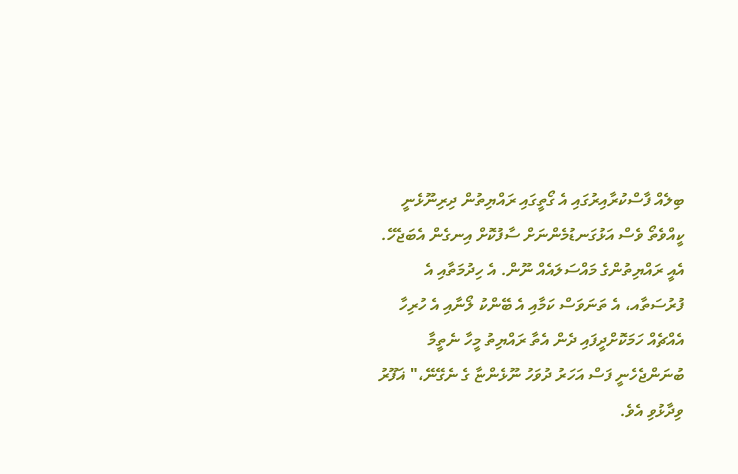ބިލެއް ފާސްކުރާއިރުގައި އެ ގޯތީގައި ރައްޔިތުން ދިރިނޫޅެނީ ކީއްވެތޯ ވެސް އަޅުގަނޑުމެންނަށް ސާފުކޮށް އިނގެން އެބަޖެހޭ. އެއީ ރައްޔިތުންގެ މައްސަލައެއް ނޫން. އެ ހިދުމަތާއި އެ ފުރުސަތާއ، އެ ތަނަވަސް ކަމާއި އެ ބޭންކު ލޯނާއި އެ ހުރިހާ އެއްޗެއް ހަމަކޮށްދީފައި ދެން އެތާ ރައްޔިތު މީހާ ނެތީމާ ބުނަންޖެހެނީ ފަސް އަހަރު ދުވަހު ނޫޅެންޏާ ގެ ނެގޭނޭ،" ޣަފޫރު ވިދާޅުވި އެވެ.